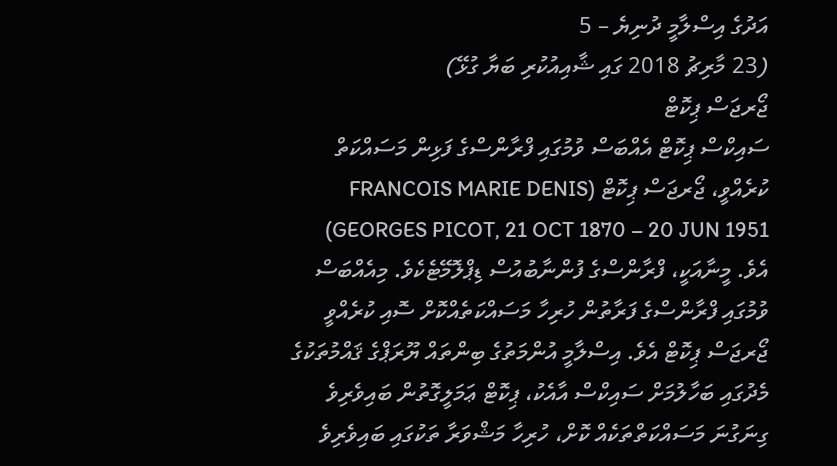އަދުގެ އިސްލާމީ ދުނިޔެ – 5
(23 މާރިޗު 2018 ގައި ޝާއިއުކުރި ބަޔާ ގުޅޭ)
ޖޯރޖަސް ޕިކޮޓް
ސައިކްސް ޕިކޮޓް އެއްބަސް ވުމުގައި ފްރާންސްގެ ފަޅިން މަސައްކަތް ކުރެއްވީ، ޖޯރޖަސް ޕިކޮޓް (FRANCOIS MARIE DENIS GEORGES PICOT, 21 OCT 1870 – 20 JUN 1951) އެވެ. މީނާއަކީ، ފްރާންސްގެ ފުންނާބުއުސް ޑިޕްލޮމޭޓެކެވެ. މިއެއްބަސް ވުމުގައި ފްރާންސްގެ ފަރާތުން ހުރިހާ މަސައްކަތެއްކޮށް ސޮއި ކުރެއްވީ ޖޯރޖަސް ޕިކޮޓް އެވެ. އިސްލާމީ އުންމަތުގެ ބިންތައް ޔޫރަޕްގެ ޤައްމުތަކުގެ މެދުގައި ބަހާލުމަށް ސައިކްސް އާއެކު، ޕިކޮޓް ޢަމަލީގޮތުން ބައިވެރިވެ ގިނަގުނަ މަސައްކަތްތަކެއް ކޮށް، ހުރިހާ މަޝްވަރާ ތަކުގައި ބައިވެރިވެ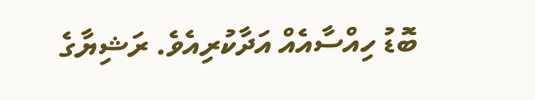ބޮޑު ހިއްސާއެއް އަދާކުރިއެވެ. ރަޝިޔާގެ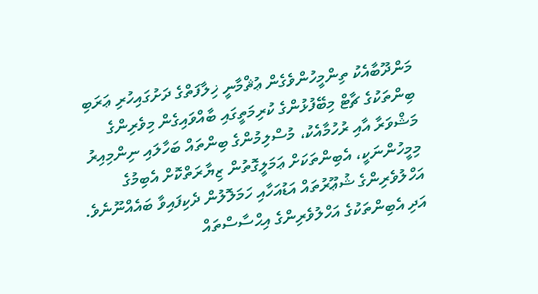މަންދޫބާއެކު ތިންމީހުންވެގެން ޢުޘްމާނީ ޚިލާފަތްގެ ދަށުގައިހުރި ޢަރަބި ބިންތަކުގެ ޗާޓް މިބޭފުޅުންގެ ކުރިމަތީގައި ބާއްވައިގެން މިވެރިންގެ މަޝްވަރާ އާއި ރުހުމާއެކު، މުސްލިމުންގެ ބިންތައް ބަހާލައި ނިންމިއިރު މިމީހުންނަކީ، އެބިންތަކަށް ޢަމަލީގޮތުން ޒިޔާރަތްކޮށް އެބިމުގެ އަހްލުވެރިންގެ ޝުޢޫރުތައް އަޑުއަހާއި ހަމަލޮލުން ދެކިފައިވާ ބައެއްނޫނެވެ. އަދި އެބިންތަކުގެ އަހްލުވެރިންގެ އިޙްސާސްތައް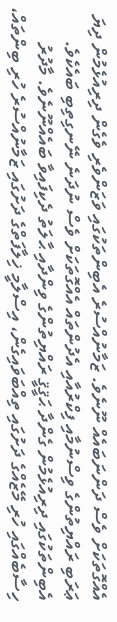އެއްގޮތަކަށް ވެސް ދަންނަބައެއް ނޫނެވެ. ޒަމާނުއްސުރެ އެބިންތަކުގައި ވަޒަންވެރި ވެގެން ދިރިއުޅެމުން ދިޔަ ޢަރަބި ރައްޔިތުންގެ ވިސްނުމާއި ފިކްރުއާއި އެދުންތައް އެއްގޮތަކަށް ވެސް ނުދަނެ ނޭނގިތިބި ބައެކެވެ. އެބިންތަކުގައި ދިރިއުޅެމުން ގެންދާ ޙަޤީޤީ ރައްޔިތުންގެ ވިންދާއި ޙާލަތު ދެކިފައިވާ ބައެއްނޫނެވެ. މާދުރު ހިސާބެއްގައި ހުރި މޭޒެއްގެ ދަށުގައި ތިއްބަވައިގެން، އިސްލާމީ ޚިލާފަތްގެ ދަށުގައި ޒަމާނުއްސުރެ ހުރި ބިންތައް،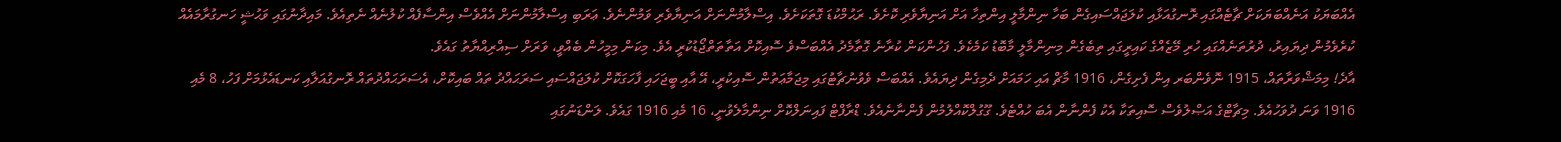އެއްބަޔަކު އަނެއްބަޔަކަށް ޗާޓެއްގައި ރޮނގުއަޅާއި ކުލަޖައްސައިގެން ބަހާ ނިންމާލީ އިންތިހާ އަށް އަނިޔާވެރި ކޮށެވެ. ރަޙުމްކުޑަ ގޮތަކަށެވެ. އިސްލާމުންނަށް އަނިޔާވެރި ވަމުންނެވެ. ޢަރަބި އިސްލާމުންނަށް އެއްވެސް އިންސާފެއް ކުލުނެއް ނެތިއެވެ. މައިދާނުގައި ވަޙުޝީ ހަނގުރާމައެއް ކުރެވެމުން ދިޔައިރު، ދުރުތަނެއްގައި ހުރި މޭޒެއްގެ ކައިރީގައި ތިބެގެން މިނިންމާލީ މާބޮޑު ކަމެކެވެ. ފަހުންކަން ކުރާނެ ގޮތާމެދު އެއްބަސްވެ ސޮއިކޮށް އަތާތަތްޖޯޑުކުރީ އެވެ. މިކަން މިމީހުން ބެއްވީ، ވަރަށް ސިއްރިއްޔާތު ގައެވެ.
އާދެ! މިމަޝްވަރާތައް، 1915 ނޮވެންބަރ އިން ފެށިގެން، 1916 މާޗް އައި ހަމައަށް ދެމިގެން ދިޔައެވެ. އެއްބަސް ވެވުނުޗާޓުގައި މިޖަމާޢަތުން ސޮއިކުރީ، އޭ އާއި ބީޖަހައި ފާހަގަކޮށް ކުލަޖައްސައި ސަރަޙައްދު ތައް ބައިކޮށް، އެސަރަޙައްދުތައް ރޮނގުއަލާއި ކަނޑައެޅުމަށް ފަހު، 8 މެއި 1916 ވަނަ ދުވަހުއެވެ. މިޗާޓްގެ އަޞްލުވެސް ސޮއިތަކާ އެކު ފެންނާން އެބަ ހުއްޓެވެ. ގޫގުލްކޮއްލުމުން ފެންނާނެއެވެ. ޑްރާފްޓް ފައިނަލްކޮށް ނިންމާލެވުނީ، 16 މެއި 1916 ގައެވެ. ލަންޑަނުގައި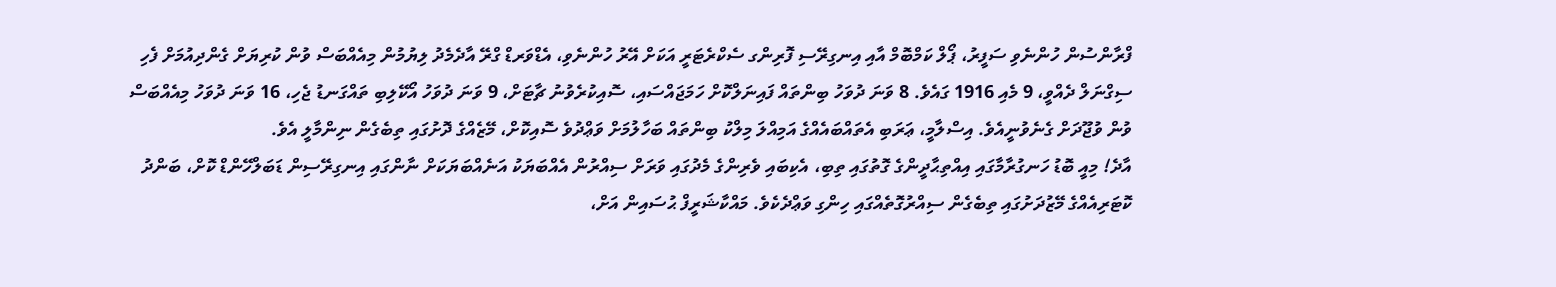ފްރާންސުން ހުންނެވި ސަފީރު، ޕޯލް ކަމްބޮމް އާއި އިނގިރޭސި ފޮރިންގ ސެކްރެޓަރީ އަކަށް އޭރު ހުންނެވި، އެޑްވަރޑް ގްރޭ އާދެމެދު ލިޔުމުން މިއެއްބަސް ވުން ކުރިޔަށް ގެންދިއުމަށް ފެހި ސިގްނަލް ދެއްވީ، 9 މެއި 1916 ގައެވެ. 8 ވަނަ ދުވަހު ބިންތައް ފައިނަލްކޮށް ހަމަޖައްސައި، ސޮއިކުރެވުނު ޗާޓަށް، 9 ވަނަ ދުވަހު އޯކޭލިބި ތައްގަނޑު ޖެހި، 16 ވަނަ ދުވަހު މިއެއްބަސް ވުން ވުޖޫދަށް ގެނެވުނީއެވެ. އިސްލާމީ، ޢަރަބި އެތައްބައެއްގެ އަމިއްލަ މިލްކު ބިންތައް ބަހާލުމަށް ވަޢްދުވެ ސޮއިކޮށް، މޭޒެއްގެ ދޮށުގައި ތިބެގެން ނިންމާލީ އެވެ.
އާދެ! މިއީ ބޮޑު ހަނގުރާމާގައި އިއްތިޙާދީންގެ ގޮތުގައި ތިބި، އެކިބައި ވެރިންގެ މެދުގައި ވަރަށް ސިއްރުން އެއްބަޔަކު އަނެއްބަޔަކަށް ނާންގައި އިނގިރޭސިން ޑަބަލްހޭންޑް ކޮށް، ބަންދު ކޮޓަރިއެއްގެ މޭޒުދަށުގައި ތިބެގެން ސިއްރުގޮތެއްގައި ހިންގި ވަޢްދެކެވެ. މައްކާޝަރީފް ޙުސައިން އަށް،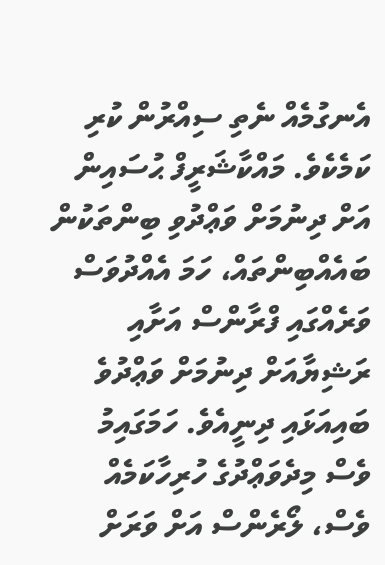އެނގުމެއް ނެތި ސިއްރުން ކުރި ކަމެކެވެ. މައްކާޝަރީފް ޙުސައިން އަށް ދިނުމަށް ވަޢްދުވި ބިންތަކުން ބައެއްބިންތައް، ހަމަ އެއްދުވަސް ވަރެއްގައި ފްރާންސް އަށާއި ރަޝިޔާއަށް ދިނުމަށް ވަޢްދުވެ ބައިއަޅައި ދިނީއެވެ. ހަމަގައިމު ވެސް މިދެވަޢްދުގެ ހުރިހާކަމެއް ވެސް، ލޯރެންސް އަށް ވަރަށް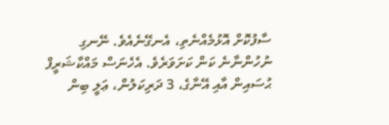ސާފުކޮށް އޮޅުމެއްނެތި، އެނގޭނެއެވެ. ނޭނގި ނުހުންނާނެ ކަން ކަށަވަރެވެ. އެހެނަސް މައްކާޝަރީފް ޙުސައިން އާއި އޭނާގެ، 3 ދަރިކަލުން، ޢަލީ ބިން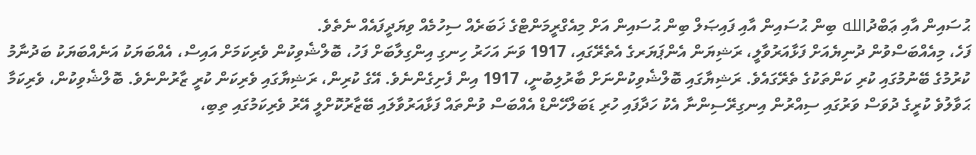ޙުސައިން އާއި ޢަބްދުالله ބިން ޙުސައިން އާއި ފައިޞަލް ބިން ޙުސައިން އަށް މިއެގްރީމަންޓްގެ ޚަބަރެއް ސިހުމެއް ވިޔަދީފައެއް ނެތެވެ.
ފަހެ، މިއެއްބަސްވުން ދުނިޔެއަށް ފަޅާއަރުވާލީ، ރަޝިޔަން އެންޕަޔަރގެ އެތެރޭގައި، 1917 ވަނަ އަހަރު ހިނގި އިންގިލާބަށް ފަހު، ބޮލްޝެވިކުން ވެރިކަމަށް އައިސް، އެއްބަޔަކު އަނެއްބަޔަކު ބަދުނާމު ކުރުމުގެ ބޭނުމުގައި ކުރި ކަންތަކުގެ ތެރޭގައެވެ. ރަޝިޔާގައި ބޮލްޝެވިކުންނަށް ބާރުލިބުނީ، 1917 އިން ފެށިގެންނެވެ. އޭގެ ކުރިން، ރަޝިޔާގައި ވެރިކަން ކުރީ ޒާރުންނެވެ. ބޮލްޝެވިކުން، ވެރިކަމާ ޙަވާލުވެ ކުރީގެ ދުވަސް ވަރުގައި ސިއްރުން އިނގިރޭސިންނާ އެކު ހަދާފައި ހުރި ޑަބަލްހޭންޑް އެއްބަސް ވުންތައް ފަޅާއަރުވާލައި ބޭޒާރުކޮށްލީ އޭރު ވެރިކަމުގައި ތިބި،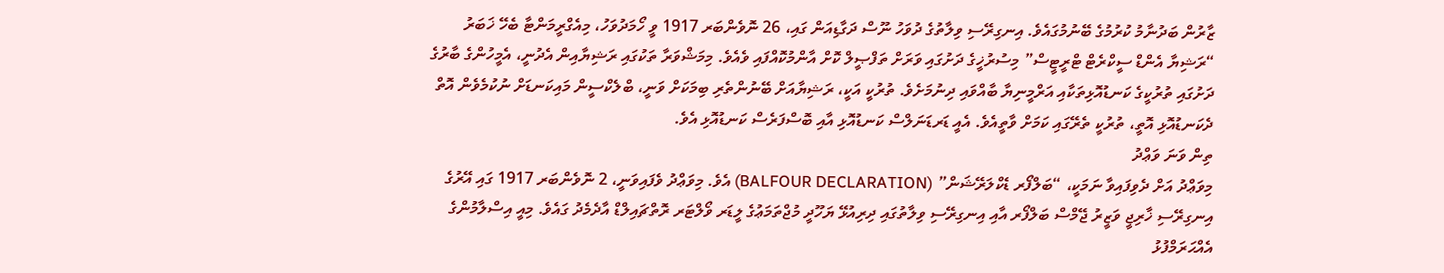ޒާރުން ބަދުނާމު ކުރުމުގެ ބޭނުމުގައެވެ. އިނގިރޭސި ވިލާތުގެ ދުވަހު ނޫސް ދަގާޑިއަން ގައި، 26 ނޮވެންބަރ 1917 ވީ ހޯމަދުވަހު، މިއެގްރީމަންޓާ ބެހޭ ޚަބަރު “ރަޝިޔާ އެންޑް ސީކްރެޓް ޓްރީޓީސް” މިސުރުޚީގެ ދަށުގައި ވަރަށް ތަފްޞީލް ކޮށް އާންމުކޮއްފައި ވެއެވެ. މިމަޝްވަރާ ތަކުގައި ރަޝިޔާއިން އެދުނީ، އެމީހުންގެ ބާރުގެ ދަށުގައި ތުރުކީގެ ކަނޑުއޮޅިތަކާއި އަރްމީނިޔާ ބާއްވައި ދިނުމަށެވެ. ތުރުކީ އަކީ، ރަޝިޔާއަށް ބޭނުންތެރި ބިމަކަށް ވަނީ، ބްލެކްސީން މައިކަނޑަށް ނުކުމެވެން އޮތް ދެކަނޑުއޮޅި އޮތީ، ތުރުކީ ތެރޭގައި ކަމަށް ވާތީއެވެ. އެއީ ޑަރޑަނަލްސް ކަނޑުއޮޅި އާއި ބޮސްފަރެސް ކަނޑުއޮޅި އެވެ.
ތިން ވަނަ ވަޢްދު
މިވަޢްދު އަށް ދެވިފައިވާ ނަމަކީ، “ބަލްފޯރ ޑެކްލަރޭޝަން” (BALFOUR DECLARATION) އެވެ. މިވަޢްދު ވެފައިވަނީ، 2 ނޮވެންބަރ 1917 ގައި އޭރުގެ އިނގިރޭސި ޚާރިޖީ ވަޒީރު ޖޭމްސް ބަލްފޯރ އާއި އިނގިރޭސި ވިލާތުގައި ދިރިއުޅޭ ޔަހޫދީ މުޖްތަމަޢުގެ ލީޑަރ ވޯލްޓަރ ރޮތްޗައިލްޑް އާދެމެދު ގައެވެ. މިއީ އިސްލާމުންގެ އެއްޙަރަމްފުޅު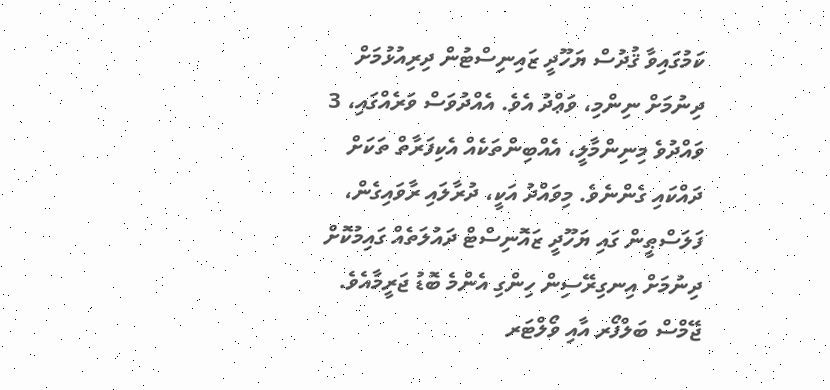ކަމުގައިވާ ޤުދުސް ޔަހޫދީ ޒައިނިސްޓުން ދިރިއުޅުމަށް ދިނުމަށް ނިންމި، ވަޢްދު އެވެ. އެއްދުވަސް ވަރެއްގައި، 3 ވައްދުވެ މިނިންމާލީ، އެއްބިންތަކެއް އެކިފަރާތް ތަކަށް ދައްކައި ގެންނެވެ. މިވައްދު އަކީ، ދުރާލައި ރާވައިގެން، ފަލަސްޠީން ގައި ޔަހޫދީ ޒައޮނިސްޓް ދައުލަތެއް ގައިމުކޮށް ދިނުމަށް އިނގިރޭސިން ހިންގި އެންމެ ބޮޑު ޖަރީމާއެވެ. ޖޭމްސް ބަލްފޯރ އާއި ވޯލްޓަރ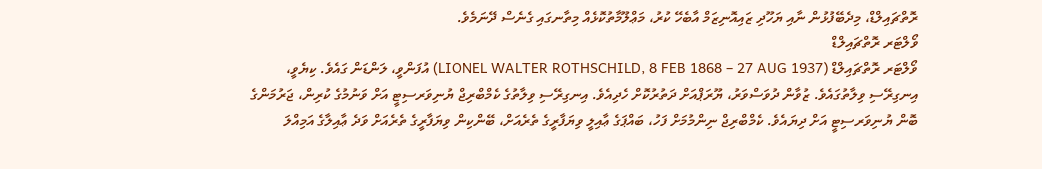ރޮތްޗައިލްޑް، މިދެބޭފުޅުން ނާއި ޔަހޫދި ޒައިއޮނިޒަމް އާބެހޭ ކުރު، މަޢްލޫމާތުކޮޅެއް މިތާނގައި ގެނެސް ދޭނަމެވެ.
ވޯލްޓަރ ރޮތްޗައިލްޑް
ވޯލްޓަރ ރޮތްޗައިލްޑް (LIONEL WALTER ROTHSCHILD, 8 FEB 1868 – 27 AUG 1937) އުފަންވީ، ލަންޑަން ގައެވެ. ކިޔެވީ، އިނގިރޭސި ވިލާތުގައެވެ. ޒުވާން ދުވަސްވަރު، ޔޫރަޕްއަށް ދަތުރުކޮށް ހެދިއެވެ. އިނގިރޭސި ވިލާތުގެ ކެމްބްރިޖް ޔުނިވަރސިޓީ އަށް ވަނުމުގެ ކުރިން، ޖަރުމަންގެ ބޮން ޔުނިވަރސިޓީ އަށް ދިޔައެވެ. ކެމްބްރިޖް ނިންމުމަށް ފަހު، ބައްޕަގެ ޢާއިލީ ވިޔަފާރީގެ ތެރެއަށް، ބޭންކިން ވިޔަފާރީގެ ތެރެއަށް ވަދެ ޢާއިލާގެ އަމިއްލަ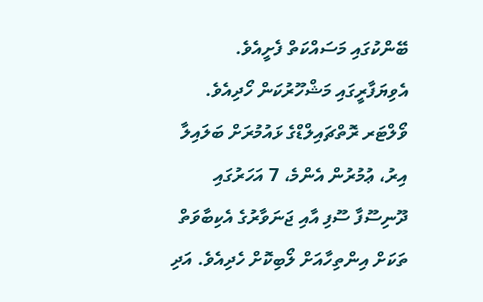ބޭންކުގައި މަސައްކަތް ފެށީއެވެ. އެވިޔަފާރީގައި މަޝްހޫރުކަން ހޯދިއެވެ.
ވޯލްޓަރ ރޮތްޗައިލްޑްގެ ޅައުމުރަށް ބަލައިލާ އިރު، ޢުމުރުން އެންމެ، 7 އަހަރުގައި ދޫނިސޫފާ ސޫފި އާއި ޖަނަވާރުގެ އެކިބާވަތް ތަކަށް އިންތިހާއަށް ލޯބިކޮށް ހެދިއެވެ. އަދި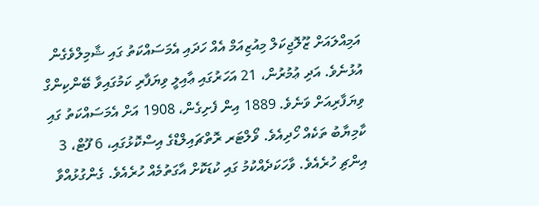އަމިއްލައަށް ޒޫލޮޖިކަލް މިއުޒިއަމް އެއް ހަދައި އެމަސައްކަތު ގައި ޝާމިލްވެގެން އުޅުނެވެ. އަދި ޢުމުރުން، 21 އަހަރުގައި ޢާއިލީ ވިޔަފާރި ކަމުގައިވާ ބޭންކިންގް ވިޔަފާރިއަށް ވަނެވެ. 1889 އިން ފެށިގެން، 1908 އަށް އެމަސައްކަތު ގައި ކާމިޔާބު ތަކެއް ހޯދިއެވެ. ވޯލްޓަރ ރޮތްޗައިލްޑްގެ އިސްކޮޅުގައި، 6 ފޫޓް، 3 އިންޗި ހުރެއެވެ. ވާހަކަދެއްކުމު ގައި ކުޑަކޮށް އާގަތުމެއް ހުރެއެވެ. ގެންގުޅުއްވާ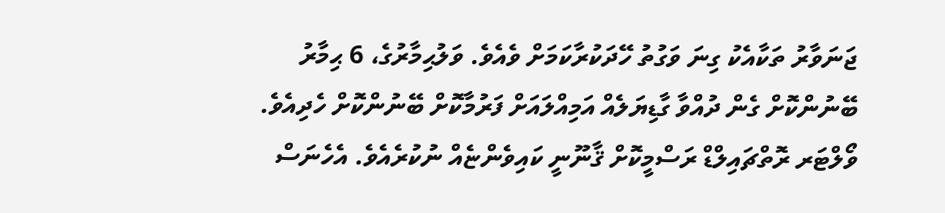ޖަނަވާރު ތަކާއެކު ގިނަ ވަގުތު ހޭދަކުރާކަމަށް ވެއެވެ. ވަލުޙިމާރުގެ، 6 ޙިމާރު ބޭނުންކޮށް ގެން ދުއްވާ ގާޑިޔަލެއް އަމިއްލައަށް ފަރުމާކޮށް ބޭނުންކޮށް ހެދިއެވެ. ވޯލްޓަރ ރޮތްޗައިލްޑް ރަސްމީކޮށް ޤާނޫނީ ކައިވެންޏެއް ނުކުރެއެވެ. އެހެނަސް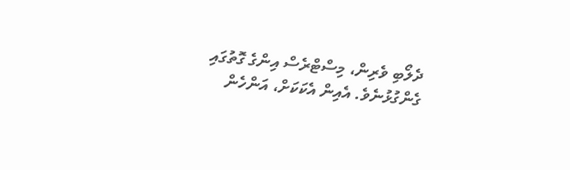ދެލޯބި ވެރިން، މިސްޓްރެސް އިންގެ ގޮތުގައި ގެންގުޅުނެވެ. އެއިން އެކަކަށް، އަންހެން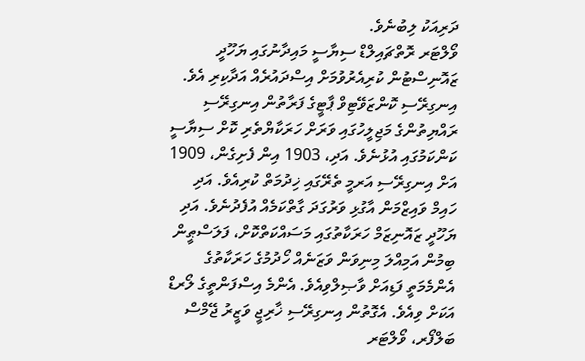ދަރިއަކު ލިބުނެވެ.
ވޯލްޓަރ ރޮތްޗައިލްޑް ސިޔާސީ މައިދާނުގައި ޔަހޫދީ ޒައޮނިސްޓުން ކުރިއެރުވުމަށް އިސްދައުރެއް އަދާކިރި އެވެ. އިނގިރޭސި ކޮންޒަވޭޓިވް ޕާޓީގެ ފަރާތުން އިނގިރޭސި ރައްޔިތުންގެ މަޖިލީހުގައި ވަރަށް ހަރަކާޔްތެރި ކޮށް ސިޔާސީ ކަންކަމުގައި އުޅުނެވެ. އަދި، 1903 އިން ފެށިގެން، 1909 އަށް އިނގިރޭސި އަރމީ ތެރޭގައި ޚިދުމަތް ކުރިއެވެ. އަދި ހައިމް ވައިޒްމަން އާގުޅި ވަރުގަދަ ގާތްކަމެއް އުފެދުނެވެ. އަދި ޔަހޫދީ ޒައޮނިޒަމް ހަރަކާތުގައި މަސައްކަތްކޮށް، ފަލަސްޠީން ބިމުން އަމިއްލަ މިނިވަން ވަޒަނެއް ހޯދުމުގެ ހަރަކާތުގެ އެންމެމަތީ ފަޑިއަށް ވާޞިލްވިއެވެ. އެންމެ އިސްފަންތީގެ ލޯރޑް އަކަށް ވިއެވެ. އެގޮތުން އިނގިރޭސި ޚާރިޖީ ވަޒީރު ޖޭމްސް ބަލްފޯރ، ވޯލްޓަރ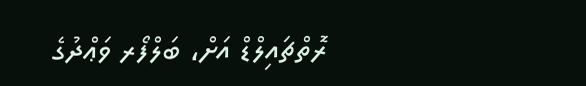ރޮތްޗައިލްޑް އަށް، ބަލްފޯރ ވަޢްދުގެ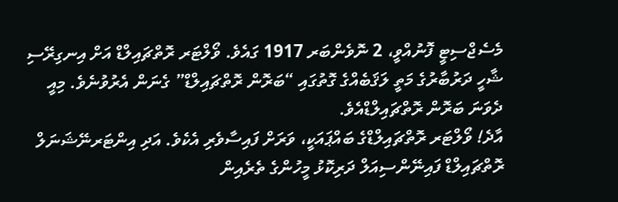މެސެޖްސިޓީ ފޮނުއްވީ، 2 ނޮވެންބަރ 1917 ގައެވެ. ވޯލްޓަރ ރޮތްޗައިލްޑް އަށް އިނގިރޭސި ޝާހީ ދަރުބާރުގެ މަތީ ލަޤަބެއްގެ ގޮތުގައި “ބަރޮން ރޮތްޗައިލްޑް” ގެނަން އެރުވުނެވެ. މިއީ ދެވަނަ ބަރޮން ރޮތްޗައިލްޑްއެވެ.
އާދެ! ވޯލްޓަރ ރޮތްޗައިލްޑްގެ ބައްޕައަކީ، ވަރަށް ފައިސާވެރި އެކެވެ. އަދި އިންޓަރނޭޝަނަލް ރޮތްޗައިލްޑް ފައިނޭންސިއަލް ދަރިކޮޅު މީހުންގެ ތެރެއިން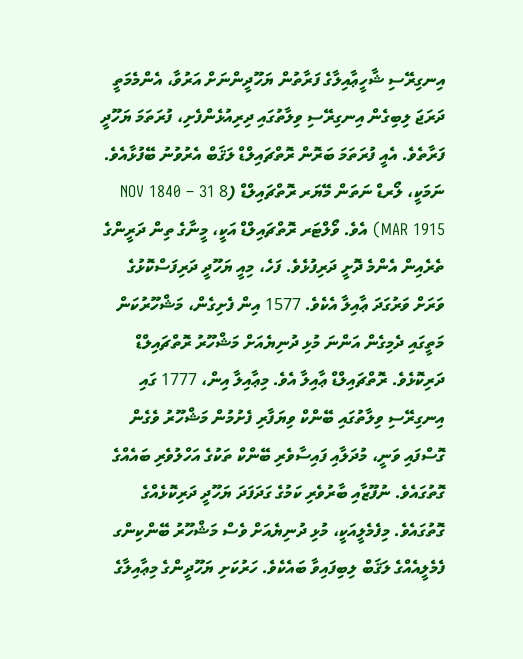އިނގިރޭސި ޝާހީޢާއިލާގެ ފަރާތުން ޔަހޫދީންނަށް އަރުވާ، އެންމެމަތީ ދަރަޖަ ލިބިގެން އިނގިރޭސި ވިލާތުގައި ދިރިއުޅެންފެށި، ފުރަތަމަ ޔަހޫދީ ފަރާތެވެ. އެއީ ފުރަތަމަ ބަރޮން ރޮތްޗައިލްޑް ލަޤަބް އެރުވުނު ބޭފުޅާއެވެ. ނަމަކީ، ލޯރޑް ނަތަން މޭޔަރ ރޮތްޗައިލްޑް (8 NOV 1840 – 31 MAR 1915) އެވެ. ވޯލްޓަރ ރޮތްޗައިލްޑް އަކީ، މީނާގެ ތިން ދަރީންގެ ތެރެއިން އެންމެ ދޮށީ ދަރިފުޅެވެ. ފަހެ، މިއީ ޔަހޫދީ ދަރިފަސްކޮޅުގެ ވަރަށް ވަރުގަދަ ޢާއިލާ އެކެވެ. 1577 އިން ފެށިގެން، މަޝްހޫރުކަން މަތީގައި ދެމިގެން އަންނަ މުޅި ދުނިޔެއަށް މަޝްހޫރު ރޮތްޗައިލްޑް ދަރިކޮޅެވެ. ރޮތްޗައިލްޑް ޢާއިލާ އެވެ. މިޢާއިލާ އިން، 1777 ގައި އިނގިރޭސި ވިލާތުގައި ބޭންކް ވިޔަފާރި ފެށުމުން މަޝްހޫރު ވެގެން ގޮސްފައި ވަނީ، މުދަލާއި ފައިސާވެރި ބޭންކް ތަކުގެ އަހްލުވެރި ބައެއްގެ ގޮތުގައެވެ. ނުފޫޒާއި ބާރުވެރި ކަމުގެ ގަދަފަދަ ޔަހޫދީ ދަރިކޮޅެއްގެ ގޮތުގައެވެ. މިފެމެލީއަކީ، މުޅި ދުނިޔެއަށް ވެސް މަޝްހޫރު ބޭންކިންގ ފެމެލީއެއްގެ ލަޤަބް ލިބިފައިވާ ބައެކެވެ. ހަރުކަށި ޔަހޫދީންގެ މިޢާއިލާގެ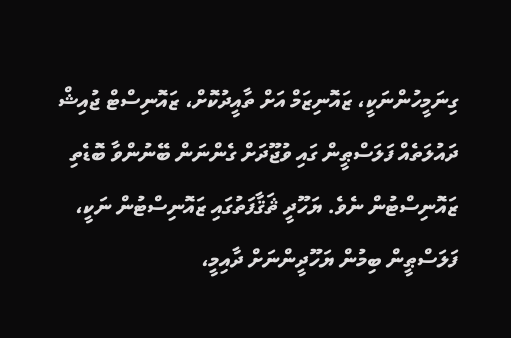ގިނަމީހުންނަކީ، ޒައޮނިޒަމް އަށް ތާއީދުކޮށް، ޒައޮނިސްޓް ޖުއިޝް ދައުލަތެއް ފަލަސްޠީން ގައި ވުޖޫދަށް ގެންނަން ބޭނުންވާ ބޮޑެތި ޒައޮނިސްޓުން ނެވެ. ޔަހޫދީ ޘަޤާފަތުގައި ޒައޮނިސްޓުން ނަކީ، ފަލަސްޠީން ބިމުން ޔަހޫދީންނަށް ދާއިމީ،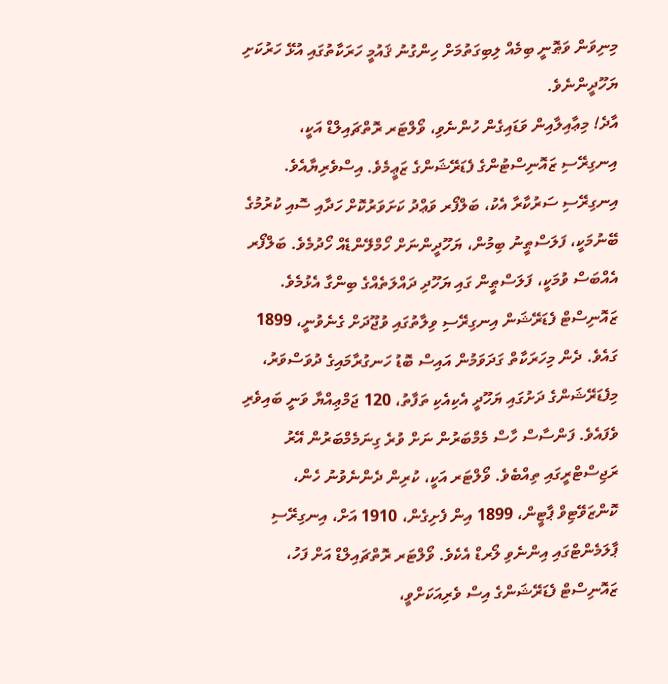މިނިވަން ވަޠޮނީ ބިމެއް ލިބިގަތުމަށް ހިންގުނު ޤައުމީ ހަރަކާތުގައި އުޅޭ ހަރުކަށި ޔަހޫދީންނެވެ.
އާދެ! މިޢާއިލާއިން ވަޑައިގެން ހުންނެވި، ވޯލްޓަރ ރޮތްޗައިލްޑް އަކީ، އިނގިރޭސި ޒައޮނިސްޓުންގެ ފެޑަރޭޝަންގެ ޒަޢީމެވެ. އިސްވެރިޔާއެވެ. އިނގިރޭސި ސަރުކާރާ އެކު، ބަލްފޯރ ވަޢްދު ކަށަވަރުކޮށް ހަދާއި ސޮއި ކުރުމުގެ ބޭނުމަކީ، ފަލަސްޠީނު ބިމުން، ޔަހޫދީންނަށް ހޯމްލޭންޑެއް ހޯދުމެވެ. ބަލްފޯރ އެއްބަސް ވުމަކީ، ފަލަސްޠީން ގައި ޔަހޫދި ދައްލަތެއްގެ ބިންގާ އެޅުމެވެ. ޒައޮނިސްޓް ފެޑަރޭޝަން އިނގިރޭސި ވިލާތުގައި ވުޖޫދަށް ގެނެވުނީ، 1899 ގައެވެ. ދެން މިހަރަކާތް ގަދަވަމުން އައިސް ބޮޑު ހަނގުރާމައިގެ ދުވަސްވަރު، މިފެޑަރޭޝަންގެ ދަށުގައި ޔަހޫދީ އެކިއެކި ތަފާތު، 120 ޖަމްޢިއްޔާ ވަނީ ބައިވެރި ވެފައެވެ. ފަންސާސް ހާސް މެމްބަރުން ނަށް ވުރެ ގިނަމެމްބަރުން އޭރު ރަޖިސްޓްރީގައި ތިއްބެވެ. ވޯލްޓަރ އަކީ، ކުރިން ދެންނެވުނު ހެން، ކޮންޒަވޭޓިވް ޕާޓީން، 1899 އިން ފެށިގެން، 1910 އަށް، އިނގިރޭސި ޕާލަމެންޓްގައި އިންނެވި ލޯރޑް އެކެވެ. ވޯލްޓަރ ރޮތްޗައިލްޑް އަށް ފަހު، ޒައޮނިސްޓް ފެޑަރޭޝަންގެ އިސް ވެރިއަކަށްވީ،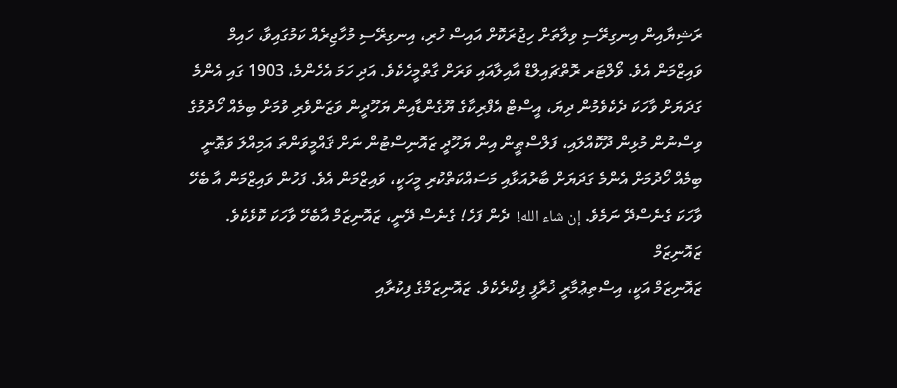ރަޝިޔާއިން އިނގިރޭސި ވިލާތަށް ހިޖުރަކޮށް އައިސް ހުރި، އިނގިރޭސި މުހާޖިރެއް ކަމުގައިވާ، ހައިމް ވައިޒްމަން އެވެ. ވޯލްޓަރ ރޮތްޗައިލްޑް އާއިލާއައި ވަރަށް ގާތްމީހެކެވެ. އަދި ހަމަ އެހެންމެ، 1903 ގައި އެންމެ ގަދަޔަށް ވާހަކަ ދެކެވެމުން ދިޔަ، އީސްޓް އެފްރިކާގެ ޔޫގެންޑާއިން ޔަހޫދީން ވަޒަންވެރި ވުމަށް ބިމެއް ހޯދުމުގެ ވިސްނުން މުޅިން ދޫކޮއްލައި، ފަލްސްޠީން އިން ޔަހޫދީ ޒައޮނިސްޓުން ނަށް ޤައްމީވަންތަ އަމިއްލަ ވަޠޮނީ ބިމެއް ހޯދުމަށް އެންމެ ގަދަޔަށް ބާރުއަޅާއި މަސައްކަތްކުރި މީހަކީ، ވައިޒްމަން އެވެ. ފަހުން ވައިޒްމަން އާ ބެހޭ ވާހަކަ ގެނެސްދޭ ނަމެވެ. إن شاء الله!  ދެން ފަހެ! ގެނެސް ދޭނީ، ޒައޮނިޒަމް އާބެހޭ ވާހަކަ ކޮޅެކެވެ.
ޒައޮނިޒަމް
ޒައޮނިޒަމް އަކީ، އިސްތިޢުމާރީ ޚުރާފީ ފިކްރެކެވެ. ޒައޮނިޒަމްގެ ފިކުރާއި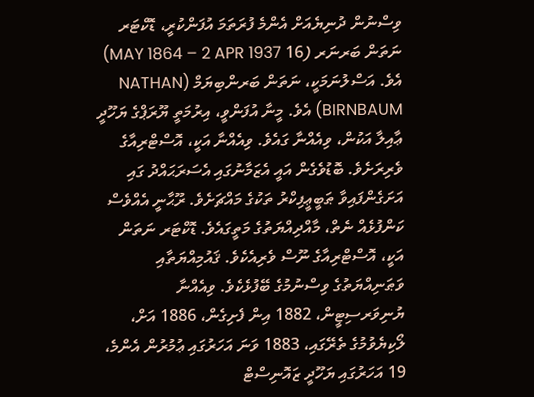ވިސްނުން ދުނިޔެއަށް އެންމެ ފުރަތަމަ އުފަންކުރީ، ޑޮކްޓަރ ނަތަން ބަރނަރ (16 MAY 1864 – 2 APR 1937) އެވެ. އަސްލުނަމަކީ، ނަތަން ބަރންބިޔަމް (NATHAN BIRNBAUM) އެވެ. މީނާ އުފަންވީ، އިރުމަތީ ޔޫރަޕްގެ ޔަހޫދީ ޢާއިލާ އަކުން، ވިއެއްނާ ގައެވެ. ވިއެއްނާ އަކީ، އޮސްޓްރިއާގެ ވެރިރަށެވެ. ބޮޑުވެގެން އައީ އެޒަމާނުގައި އެސަރަޙައްދު ގައި އަށަގެންފައިވާ ޠަބީޢީފިކްރު ތަކުގެ މައްޗަށެވެ. ރޫޙާނީ އެއްވެސް ކަންފުޅެއް ނެތް، މާއްދިއްޔަތުގެ މަތީގައެވެ. ޑޮކްޓަރ ނަތަން އަކީ، އޮސްޓްރިއާގެ ނޫސް ވެރިއެކެވެ. ޤައުމިއްޔަތާއި ވަޠަނިއްޔަތުގެ ވިސްނުމުގެ ބޭފުޅެކެވެ. ވިއެއްނާ ޔުނިވަރސިޓީން، 1882 އިން ފެށިގެން، 1886 އަށް، ލޯކިޔެވުމުގެ ތެރޭގައި، 1883 ވަނަ އަހަރުގައި ޢުމުރުން އެންމެ، 19 އަހަރުގައި ޔަހޫދީ ޒައޮނިސްޓް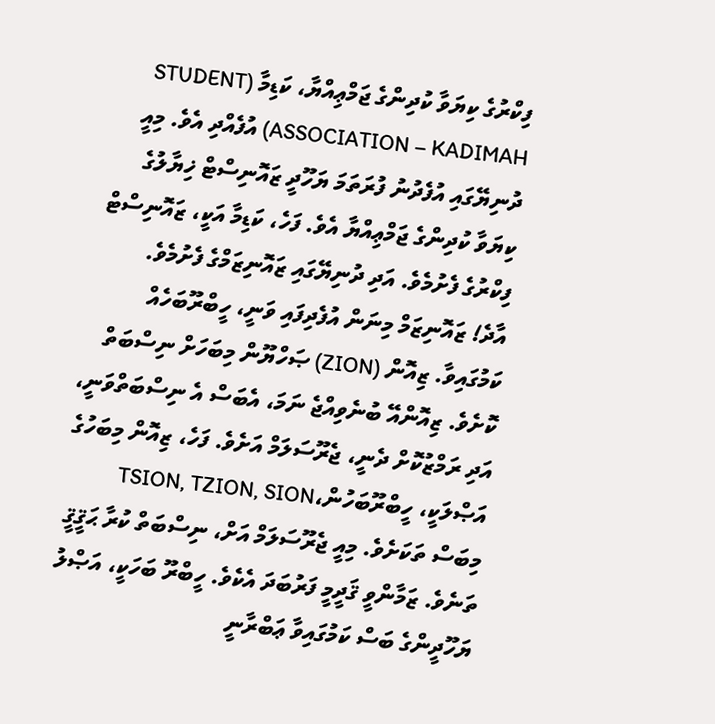ފިކްރުގެ ކިޔަވާ ކުދިންގެ ޖަމްޢިއްޔާ، ކަޑިމާ (STUDENT ASSOCIATION – KADIMAH) އުފެއްދި އެވެ. މިއީ ދުނިޔޭގައި އުފެދުނު ފުރަތަމަ ޔަހޫދީ ޒައޮނިސްޓް ޚިޔާލުގެ ކިޔަވާ ކުދިންގެ ޖަމްޢިއްޔާ އެވެ. ފަހެ، ކަޑިމާ އަކީ، ޒައޮނިސްޓް ފިކްރުގެ ފެށުމެވެ. އަދި ދުނިޔޭގައި ޒައޮނިޒަމްގެ ފެށުމެވެ.
އާދެ! ޒައޮނިޒަމް މިނަން އުފެދިފައި ވަނީ، ހީބްރޫބަހެއް ކަމުގައިވާ. ޒިއޮން (ZION) ޞަހްޔޫން މިބަހަށް ނިސްބަތް ކޮށެވެ. ޒިއޮންއޭ ބުނެވިއްޖެ ނަމަ، އެބަސް އެ ނިސްބަތްވަނީ، އަދި ރަމްޒުކޮށް ދެނީ، ޖެރޫސަލަމް އަށެވެ. ފަހެ، ޒިއޮން މިބަހުގެ އަޞްލަކީ، ހީބްރޫބަހުން،TSION, TZION, SION  މިބަސް ތަކަށެވެ. މިއީ ޖެރޫސަލަމް އަށް، ނިސްބަތް ކުރާ ޙަޤީޤީ ތަނެވެ. ޒަމާންވީ ޤަދީމީ ފަރުބަދަ އެކެވެ. ހީބްރޫ ބަހަކީ، އަޞްލު ޔަހޫދީންގެ ބަސް ކަމުގައިވާ ޢަބްރާނީ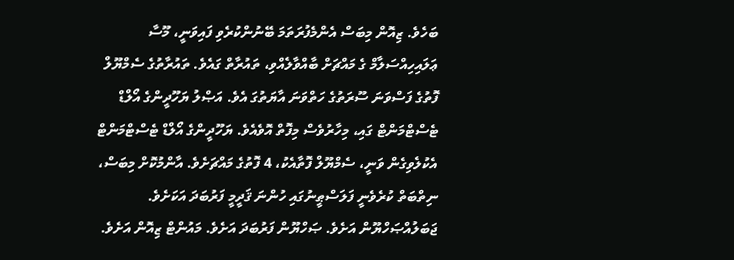ބަހެވެ. ޒިއޮން މިބަސް އެންމެފުރަތަމަ ބޭނުންކުރެވި ފައިވަނީ، މޫސާ ޢަލައިހިއްސަލާމް ގެ މައްޗަށް ބާއްވާލެއްވި، ތައުރާތް ގައެވެ. ތައުރާތުގެ ސެމްޔޫލް ފޮތުގެ ފަސްވަނަ ސޫރަތުގެ ހަތްވަނަ އާޔަތުގަ އެވެ. އަޞްލު ޔަހޫދީންގެ އޯލްޑް ޓެސްޓްމަންޓް ގައި، މިހާރުވެސް މިފޮތް އޮވެއެވެ. ޔަހޫދީންގެ އޯލްޑް ޓެސްޓްމަންޓް އެކުލެވިގެން ވަނީ، ސެމްޔޫލް ފޮތާއެކު، 4 ފޮތުގެ މައްޗަށެވެ. އާންމުކޮށް މިބަސް، ނިތްބަތް ކުރެވެނީ ފަލަސްޠީނުގައި ހުންނަ ޤަދީމީ ފަރުބަދަ އަކަށެވެ. ޖަބަލުއްޞަހްޔޫން އަށެވެ. ޞަހްޔޫން ފަރުބަދަ އަށެވެ. މައުންޓް ޒިއޮން އަށެވެ.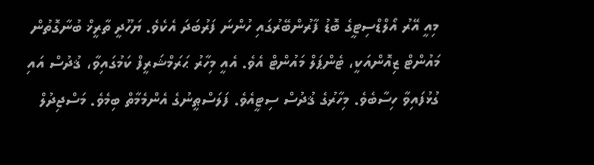މިއީ އޭރު އޯލްޑްސިޓީގެ ބޮޑު ފާރުންބޭރުގައި ހުންނަ ފަރުބަދަ އެކެވެ. ޔަހޫދީ ތާރީޚް ބުނާގޮތުން މައުންޓް ޒިއޮންއަކީ، ޓެންޕަލް މައުންޓް އެވެ. އެއީ މިހާރު ޙަރަމްޝަރީފް ކަމުގައިވާ، ޤުދުސް އައި ގުޅުފައިވާ ހިސާބެވެ. މިހާރުގެ ޤުދުސް ސިޓީއެވެ. ފަލަސްޠީނުގެ އެންމެމާތް ބިމެވެ. މަސްޖިދުލް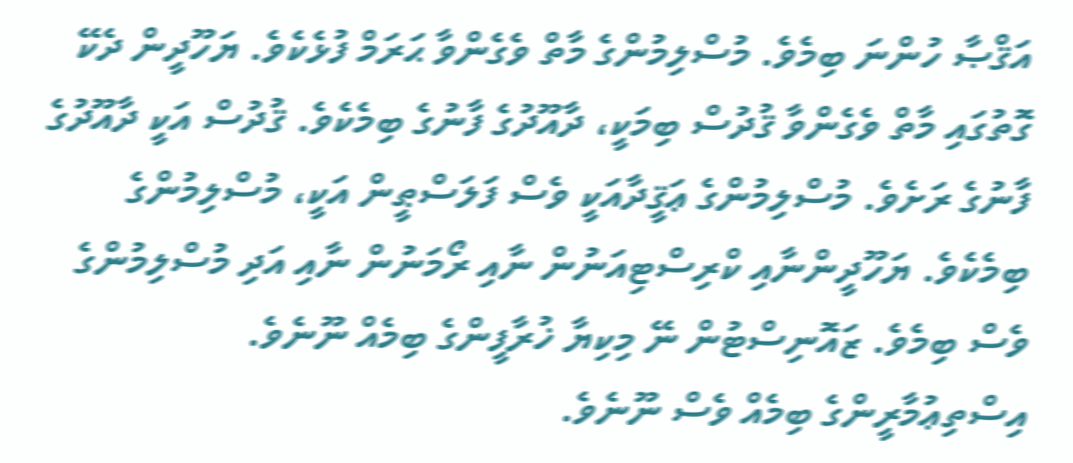އަޤްޞާ ހުންނަ ބިމެވެ. މުސްލިމުންގެ މާތް ވެގެންވާ ޙަރަމް ފުޅެކެވެ. ޔަހޫދީން ދެކޭ ގޮތުގައި މާތް ވެގެންވާ ޤުދުސް ބިމަކީ، ދާއޫދުގެ ފާނުގެ ބިމެކެވެ. ޤުދުސް އަކީ ދާއޫދުގެ ފާނުގެ ރަށެވެ. މުސްލިމުންގެ ޢަޤީދާއަކީ ވެސް ފަލަސްޠީން އަކީ، މުސްލިމުންގެ ބިމެކެވެ. ޔަހޫދީންނާއި ކްރިސްޓިއަނުން ނާއި ރޯމަނުން ނާއި އަދި މުސްލިމުންގެ ވެސް ބިމެވެ. ޒައޮނިސްޓުން ނޭ މިކިޔާ ޚުރާފީންގެ ބިމެއް ނޫނެވެ. އިސްތިޢުމާރީންގެ ބިމެއް ވެސް ނޫނެވެ.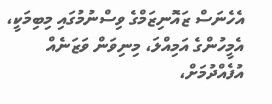އެހެނަސް ޒައޮނިޒަމްގެ ވިސްނުމުގައި މިބިމަކީ، އެމީހުންގެ އަމިއްލަ، މިނިވަން ވަޒަނެއް އުފެއްދުމަށް،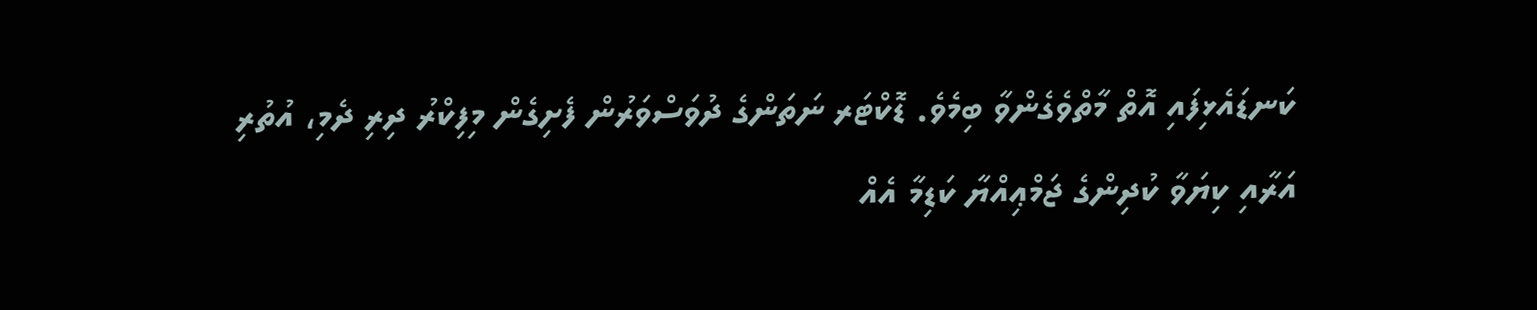ކަނޑައެޅިފައި އޮތް މާތްވެގެންވާ ބިމެވެ. ޑޮކްޓަރ ނަތަންގެ ދުވަސްވަރުން ފެށިގެން މިފިކްރު ދިރި ދެމި، އުތުރި އަރާއި ކިޔަވާ ކުދިންގެ ޖަމްޢިއްޔާ ކަޑިމާ އެއް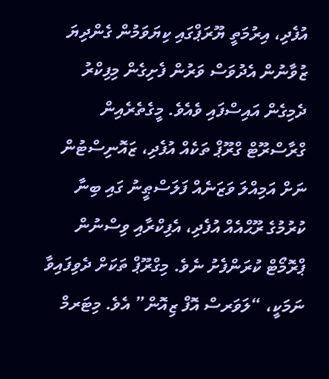އުފެދި، އިރުމަތީ ޔޫރަޕްގައި ކިޔަވަމުން ގެންދިޔަ ޒުވާނުން އެދުވަސް ވަރުން ފެށިގެން މިފިކްރު ދެމިގެން އައިސްފައި ވެއެވެ. މީގެތެރެއިން ގްރާސްރޫޓް ގްރޫޕް ތަކެއް އުފެދި، ޒައޮނިސްޓުން ނަށް އަމިއްލަ ވަޒަނެއް ފަލަސްޠީނު ގައި ބިނާ ކުރުމުގެ ރޫޙްއެއް އުފެދި، އެފިކްރާއި ވިސްނުން ޕްރޮމޯޓް ކުރަންފެށު ނެވެ. މިގްރޫޕް ތަކަށް ދެވިފައިވާ ނަމަކީ، “ލަވަރސް އޮފް ޒިއޮން” އެވެ. މިޓަރމް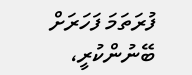ފުރަތަމަ ފަހަރަށް ބޭނުންކުރީ،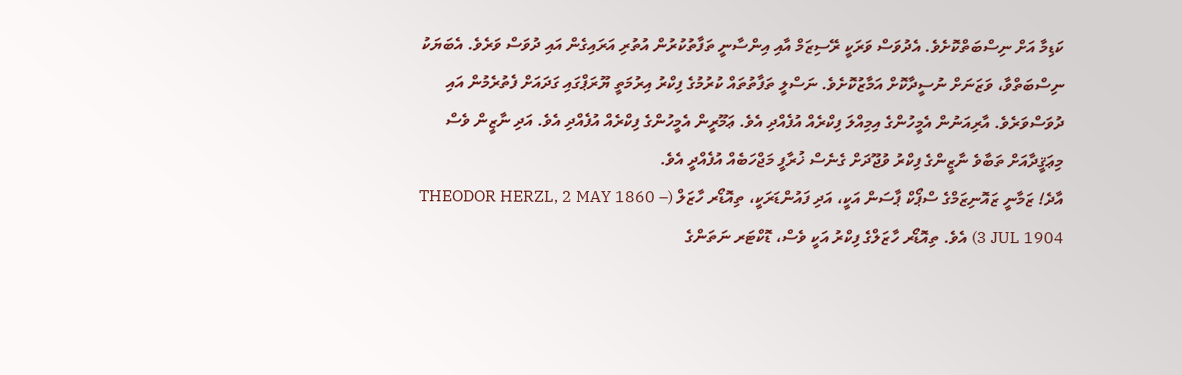ކަޑިމާ އަށް ނިސްބަތްކޮށެވެ. އެދުވަސް ވަރަކީ ރޭސިޒަމް އާއި އިންސާނީ ތަފާތުކުރުން އުތުރި އަރައިގެން އައި ދުވަސް ވަރެވެ. އެބަޔަކު ނިސްބަތްވާ، ވަޒަނަށް ނުސީދާކޮށް އަމާޒުކޮށެވެ. ނަސްލީ ތަފާތުތައް ކުރުމުގެ ފިކްރު އިރުމަތީ ޔޫރަޕްގައި ގަދައަށް ފެތުރެމުން އައި ދުވަސްވަރެވެ. އާރިއަނުން އެމީހުންގެ އިމިއްލަ ފިކްރެއް އުފެއްދި އެވެ. ޢަމޫރީން އެމީހުންގެ ފިކްރެއް އުފެއްދި އެވެ. އަދި ނާޒީން ވެސް މިޢަޤީދާއަށް ތަބާވެ ނާޒީންގެ ފިކްރު ވުޖޫދަށް ގެނެސް ޚުރާފީ މަޖްހަބެއް އުފެއްދީ އެވެ.
އާދެ! ޒަމާނީ ޒައޮނިޒަމްގެ ސްޕޯކް ޕާސަން އަކީ، އަދި ފައުންޑަރަކީ، ތިއޮޑޯރ ހާޒަލް (THEODOR HERZL, 2 MAY 1860 – 3 JUL 1904) އެވެ. ތިއޮޑޯރ ހާޒަލްގެ ފިކްރު އަކީ ވެސް، ޑޮކްޓަރ ނަތަންގެ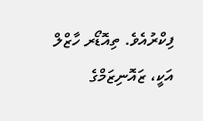ފިކްރުއެވެ. ތިއޮޑޯރ ހާޒްލް އަކީ، ޒައޮނިޒަމްގެ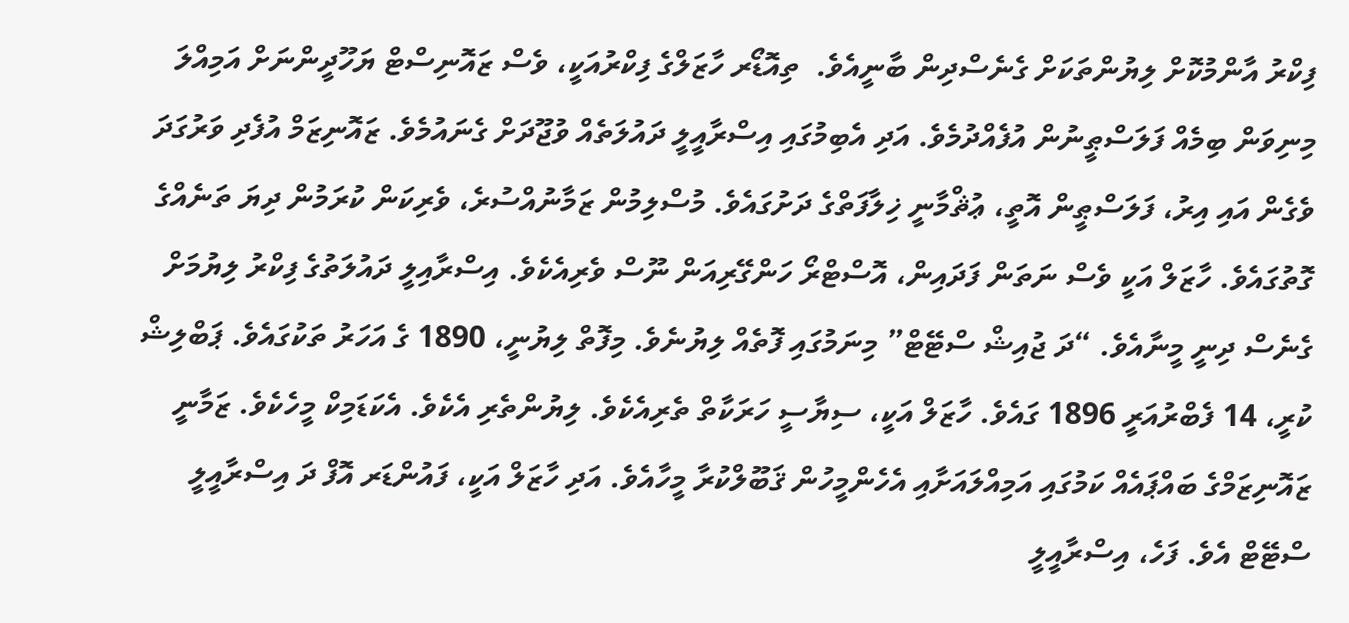ފިކްރު އާންމުކޮށް ލިޔުންތަކަށް ގެނެސްދިން ބާނީއެވެ.  ތިއޮޑޯރ ހާޒަލްގެ ފިކްރުއަކީ، ވެސް ޒައޮނިސްޓް ޔަހޫދީންނަށް އަމިއްލަ މިނިވަން ބިމެއް ފަލަސްޠީނުން އުފެއްދުމެވެ. އަދި އެބިމުގައި އިސްރާއީލީ ދައުލަތެއް ވުޖޫދަށް ގެނައުމެވެ. ޒައޮނިޒަމް އުފެދި ވަރުގަދަ ވެގެން އައި އިރު، ފަލަސްޠީން އޮތީ، ޢުޘްމާނީ ޚިލާފަތްގެ ދަށުގައެވެ. މުސްލިމުން ޒަމާނުއްސުރެ، ވެރިކަން ކުރަމުން ދިޔަ ތަނެއްގެ ގޮތުގައެވެ. ހާޒަލް އަކީ ވެސް ނަތަން ފަދައިން، އޮސްޓްރޯ ހަންގޭރިއަން ނޫސް ވެރިއެކެވެ. އިސްރާއިލީ ދައުލަތުގެ ފިކްރު ލިޔުމަށް ގެނެސް ދިނީ މީނާއެވެ. “ދަ ޖުއިޝް ސްޓޭޓް” މިނަމުގައި ފޮތެއް ލިޔުނެވެ. މިފޮތް ލިޔުނީ، 1890 ގެ އަހަރު ތަކުގައެވެ. ޕަބްލިޝް ކުރީ، 14 ފެބްރުއަރީ 1896 ގައެވެ. ހާޒަލް އަކީ، ސިޔާސީ ހަރަކާތް ތެރިއެކެވެ. ލިޔުންތެރި އެކެވެ. އެކަޑަމިކް މީހެކެވެ. ޒަމާނީ ޒައޮނިޒަމްގެ ބައްޕައެއް ކަމުގައި އަމިއްލައަށާއި އެހެންމީހުން ޤަބޫލްކުރާ މީހާއެވެ. އަދި ހާޒަލް އަކީ، ފައުންޑަރ އޮފް ދަ އިސްރާއީލީ ސްޓޭޓް އެވެ. ފަހެ، އިސްރާއީލީ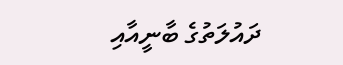ދައުލަތުގެ ބާނީއާއި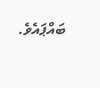ބައްޕައެވެ.